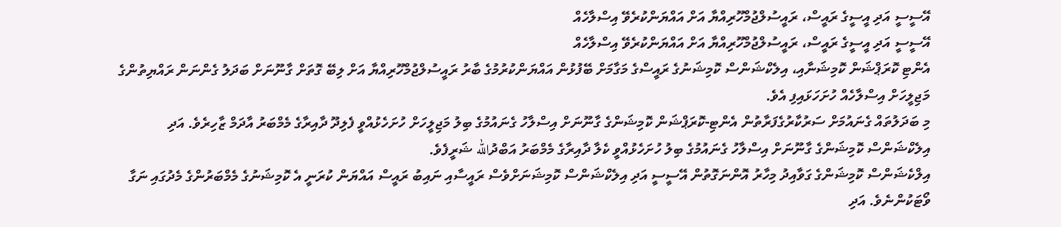އޭސީސީ އަދި އީސީގެ ރައީސް، ރައީސުލްޖުމްހޫރިއްޔާ އަށް އައްޔަންކުރެވޭ އިސްލާހެއް
އޭސީސީ އަދި އީސީގެ ރައީސް، ރައީސުލްޖުމްހޫރިއްޔާ އަށް އައްޔަންކުރެވޭ އިސްލާހެއް
އެންޓި ކޮރަޕްޝަން ކޮމިޝަނާއި، އިލެކްޝަންސް ކޮމިޝަނުގެ ރައީސްގެ މަގާމަށް ބޭފުޅުން އައްޔަންކުރުމުގެ ބާރު ރައީސުލްޖުމްހޫރިއްޔާ އަށް ލިބޭ ގޮތަށް ގާނޫނަށް ބަދަލު ގެންނަން ރައްޔިތުންގެ މަޖިލީހަށް އިސްލާހެއް ހުށަހަޅައިފި އެވެ.
މި ބަދަލުތައް ގެނައުމަށް ސަރުކާރުގެފަރާތުން އެންޓި-ކޮރަޕްޝަން ކޮމިޝަންގެ ގާނޫނަށް އިސްލާހު ގެނައުމުގެ ބިލު މަޖިލީހަށް ހުށަހެޅުއްވީ ފެލިދޫ ދާއިރާގެ މެމްބަރު އާދަމް ޒާހިރެވެ. އަދި އިލެކްޝަންސް ކޮމިޝަންގެ ގާނޫނަށް އިސްލާހު ގެނައުމުގެ ބިލު ހުށަހެޅުއްވީ ކެލާ ދާއިރާގެ މެމްބަރު އަބްދުالله ޝަރީފެވެ.
އިލްކެޝަންސް ކޮމިޝަންގެ ގަވާއިދު މިހާރު އޮންނަގޮތުން އޭސީސީ އަދި އިލެކްޝަންސް ކޮމިޝަނަށްވެސް ރައީސާއި ނައިބު ރައީސް އައްޔަން ކުރަނީ އެ ކޮމިޝަނުގެ މެމްބަރުންގެ މެދުގައި ނަގާ ވޯޓަކުންނެވެ. އަދި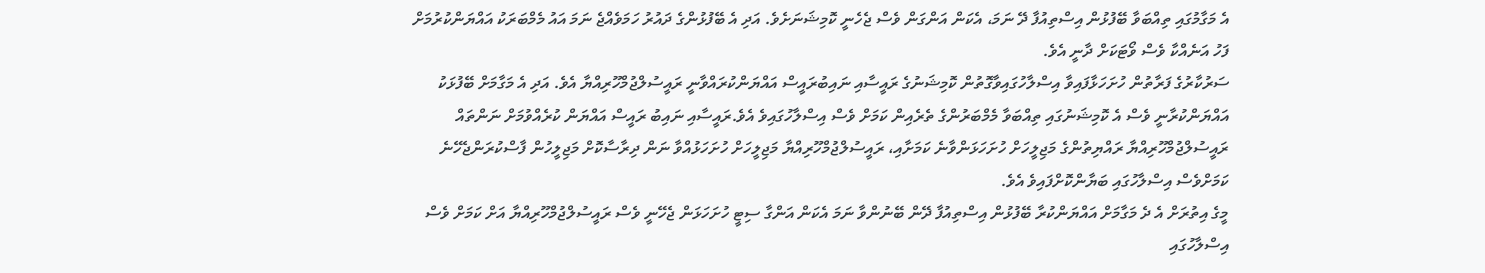އެ މަގާމުގައި ތިއްބަވާ ބޭފުޅުން އިސްތިއުފާ ދޭ ނަމަ، އެކަން އަންގަން ވެސް ޖެހެނީ ކޮމިޝަނަށެވެ. އަދި އެ ބޭފުޅުންގެ ދައުރު ހަމަވެއްޖެ ނަމަ އައު މެމްބަރަކު އައްޔަންކުރުމަށް ފަހު އަނެއްކާ ވެސް ވޯޓަކަށް ދާނީ އެވެ.
ސަރުކާރުގެ ފަރާތުން ހުށަހަޅާފައިވާ އިސްލާހުގައިވާގޮތުން ކޮމިޝަނުގެ ރައީސާއި ނައިބުރައީސް އައްޔަންކުރައްވާނީ ރައީސުލްޖުމްހޫރިއްޔާ އެވެ. އަދި އެ މަގާމަށް ބޭފުޅަކު އައްޔަންކުރާނީ ވެސް އެ ކޮމިޝަނުގައި ތިއްބަވާ މެމްބަރުންގެ ތެރެއިން ކަމަށް ވެސް އިސްލާހުގައިވެ އެވެ.ރައީސާއި ނައިބު ރައީސް އައްޔަން ކުރެއްވުމަށް ނަންތައް ރައީސުލްޖުމްހޫރިއްޔާ ރައްޔިތުންގެ މަޖިލީހަށް ހުށަހަޅަންވާނެ ކަމަށާއި، ރައީސުލްޖުމްހޫރިއްޔާ މަޖިލީހަށް ހުށަހަޅުއްވާ ނަން ދިރާސާކޮށް މަޖިލީހުން ފާސްކުރަންޖެހޭނެ ކަމަށްވެސް އިސްލާހުގައި ބަޔާންކޮށްފައިވެ އެވެ.
މީގެ އިތުރަށް އެ ދެ މަގާމަށް އައްޔަންކުރާ ބޭފުޅުން އިސްތިއުފާ ދޭން ބޭނުންވާ ނަމަ އެކަން އަންގާ ސިޓީ ހުށަހަޅަން ޖެހޭނީ ވެސް ރައީސުލްޖުމްހޫރިއްޔާ އަށް ކަމަށް ވެސް އިސްލާހުގައި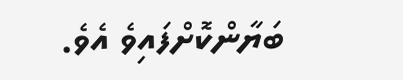ބަޔާންކޮށްފައިވެ އެވެ.